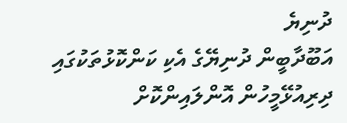ދުނިޔެ
އަބޫދާބީން ދުނިޔޭގެ އެކި ކަންކޮޅުތަކުގައި ދިރިއުޅޭމީހުން އޮންލައިންކޮށް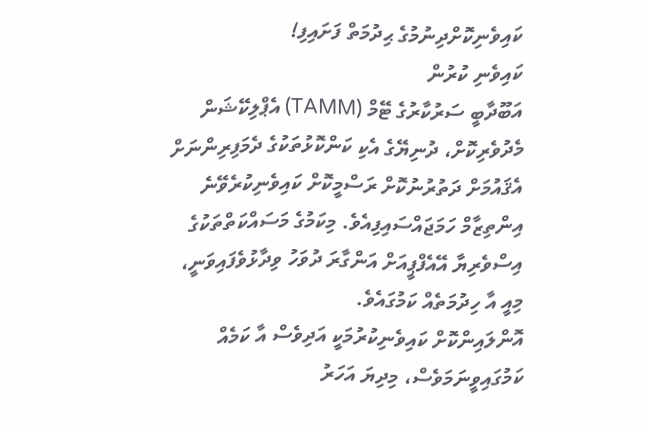ކައިވެނިކޮށްދިނުމުގެ ޙިދުމަތް ފަށައިފި!
ކައިވެނި ކުރުން
އަބޫދާބީ ސަރުކާރުގެ ޓޭމް (TAMM) އެޕްލިކޭޝަން މެދުވެރިކޮށް، ދުނިޔޭގެ އެކި ކަންކޮޅުތަކުގެ ދެމަފިރިންނަށް އެޤައުމަށް ދަތުރުނުކޮށް ރަސްމީކޮށް ކައިވެނިކުރެވޭނެ އިންތިޒާމް ހަމަޖައްސައިފިއެވެ. މިކަމުގެ މަސައްކަތްތަކުގެ އިސްވެރިޔާ އޭއެފްޕީއަށް އަންގާރަ ދުވަހު ވިދާޅުވެފައިވަނީ، މިއީ އާ ހިދުމަތެއް ކަމުގައެވެ.
އޮންލައިންކޮށް ކައިވެނިކުރުމަކީ އަދިވެސް އާ ކަމެއް ކަމުގައިވީނަމަވެސް، މިދިޔަ އަހަރު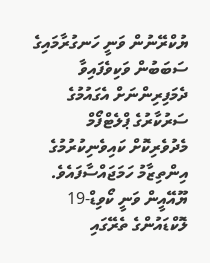ޔުކްރޭނުން ވަނީ ހަނގުރާމައިގެ ސަބަބުން ވަކިވެފައިވާ ދެމަފިރިންނަށް އެގައުމުގެ ސަރުކާރުގެ ޕްލެޓްފޯމް މެދުވެރިކޮށް ކައިވެނިކުރުމުގެ އިންތިޒާމު ހަމަޖައްސާފައެވެ. ޔޫއޭއީން ވަނީ ކޯވިޑް-19 ލޮކްޑައުންގެ ތެރޭގައި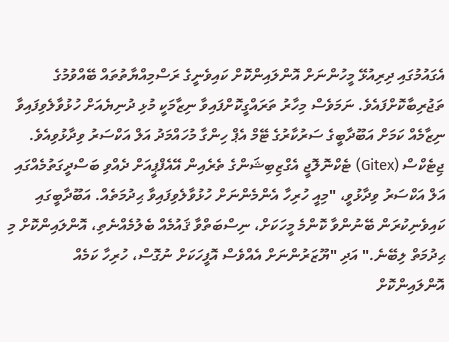އެގައުމުގައި ދިރިއުޅޭ މީހުންނަށް އޮންލައިންކޮށް ކައިވެނީގެ ރަސްމިއްޔާތުތައް ބޭއްވުމުގެ ތަޖުރިބާކޮށްފައެވެ. ނަމަވެސް މިހާރު ތަރައްގީކޮށްފައިވާ ނިޒާމަކީ މުޅި ދުނިޔެއަށް ހުޅުވާލެވިފައިވާ ނިޒާމެއް ކަމަށް އަބޫދާބީގެ ސަރުކާރުގެ ޓޭމް އެޕް ހިންގާ މުހައްމަދު އަލް އަކްސަރު ވިދާޅުވިއެވެ.
ޖިޓެކްސް (Gitex) ޓެކްނޮލޮޖީ އެގްޒިބިޝަންގެ ތެރެއިން އޭއެފްޕީއަށް ދެއްވި ބަސްދީގަތުމެއްގައި އަލް އަކްސަރު ވިދާޅުވީ، "މިއީ ހުރިހާ އެންމެންނަށް ހުޅުވާލެވިފައިވާ ޙިދުމަތެއް. އަބޫދާބީގައި ކައިވެނިކުރަން ބޭނުންވާ ކޮންމެ މީހަކަށް، ނިސްބަތްވާ ޤައުމެއް ބެލުމެއްނެތި، އޮންލައިންކޮށް މި ޙިދުމަތް ލިބޭނެ." އަދި "ޔޫޒަރުންނަށް އެއްވެސް އޮފީހަކަށް ނުގޮސް، ހުރިހާ ކަމެއް އޮންލައިންކޮށް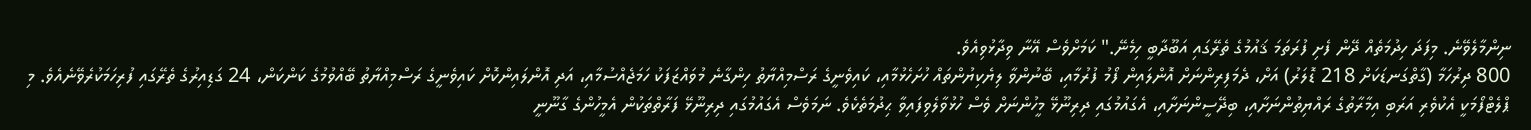ނިންމާލެވޭނެ. މިފަދަ ހިދުމަތެއް ދޭން ފެށި ފުރަތަމަ ޤައުމުގެ ތެރޭގައި އަބޫދާބީ ހިމެނޭ." ކަމަށްވެސް އޭނާ ވިދާޅުވިއެވެ.
800 ދިރުހަމާ (ގާތްގަނޑަކަށް 218 ޑޮލަރު) އަށް، ދެމަފިރިންނަށް އޮންލައިން ފޯމު ފުރުމާއި، ބޭނުންވާ ލިޔެކިޔުންތައް ހުށަހެޅުމާއި، ކައިވެނީގެ ރަސްމިއްޔާތު ހިންގާނެ މުވައްޒަފަކު ހަމަޖެއްސުމާއި، އަދި އޮންލައިންކޮށް ކައިވެނީގެ ރަސްމިއްޔާތު ބޭއްވުމުގެ ކަންކަން، 24 ގަޑިއިރުގެ ތެރޭގައި ފުރިހަމަކުރެވޭނެއެވެ. މި ޕްލެޓްފޯމަކީ އެކުވެރި އަރަބި އިމާރާތުގެ ރައްޔިތުންނަށާއި، ބިދޭސީންނަށާއި، އެގައުމުގައި ދިރިނޫޅޭ މީހުންނަށް ވެސް ހުޅުވާލެވިފައިވާ ޙިދުމަތެކެވެ. ނަމަވެސް އެގައުމުގައި ދިރިނޫޅޭ ފަރާތްތަކުން އެމީހުންގެ ގާނޫނީ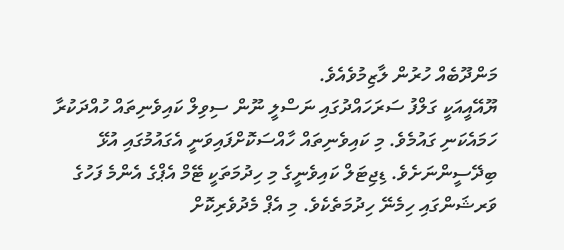މަންދޫބެއް ހުރުން ލާޒިމުވެއެވެ.
ޔޫއޭއީއަކީ ގަލްފު ސަރަހައްދުގައި ނަސްލީ ނޫން ސިވިލް ކައިވެނިތައް ހުއްދަކުރާ ހަމައެކަނި ގައުމެވެ. މި ކައިވެނިތައް ހާއްސަކޮށްފައިވަނީ އެގައުމުގައި އުޅޭ ބިދޭސީންނަށެވެ. ޑިޖިޓަލް ކައިވެނީގެ މި ހިދުމަތަކީ ޓޭމް އެޕްގެ އެންމެ ފަހުގެ ވަރޝަންގައި ހިމެނޭ ހިދުމަތެކެވެ. މި އެޕް މެދުވެރިކޮށް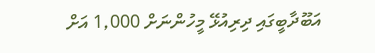އަބޫދާބީގައި ދިރިއުޅޭ މީހުންނަށް 1,000 އަށް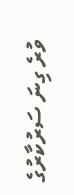ވުރެ ގިނަ ސަރުކާރުގެ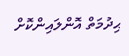ޙިދުމަތް އޮންލައިންކޮށް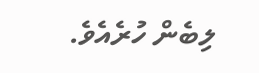ލިބެން ހުރެއެވެ.